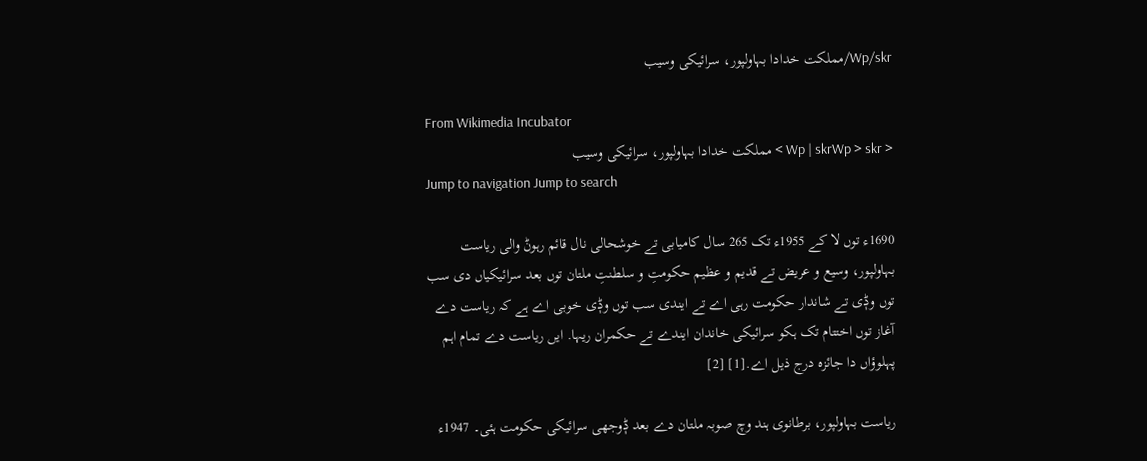Wp/skr/مملکت خدادا بہاولپور، سرائیکی وسیب

From Wikimedia Incubator
< Wp | skrWp > skr > مملکت خدادا بہاولپور، سرائیکی وسیب
Jump to navigation Jump to search

1690ء توں لا کے 1955ء تک 265 سال کامیابی تے خوشحالی نال قائم رہوݨ والی ریاست بہاولپور، وسیع و عریض تے قدیم و عظیم حکومتِ و سلطنتِ ملتان توں بعد سرائیکیاں دی سب توں وݙی تے شاندار حکومت رہی اے تے ایندی سب توں وݙی خوبی اے ہے کہ ریاست دے آغاز توں اختتام تک ہکو سرائیکی خاندان ایندے تے حکمران ریہا. ایں ریاست دے تمام اہم پہلوؤاں دا جائزہ درج ذیل اے.[1] [2]

ریاست بہاولپور، برطانوی ہند وچ صوبہ ملتان دے بعد ݙوجھی سرائیکی حکومت ہئی۔ 1947ء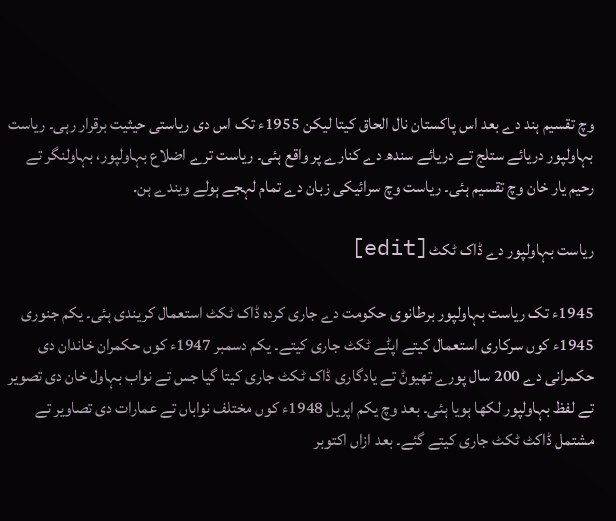وچ تقسیم ہند دے بعد اس پاکستان نال الحاق کیتا لیکن 1955ء تک اس دی ریاستی حیثیت برقرار رہی۔ ریاست بہاولپور دریائے ستلج تے دریائے سندھ دے کنارے پر واقع ہئی۔ ریاست ترے اضلاع بہاولپور، بہاولنگر تے رحیم یار خان وچ تقسیم ہئی۔ ریاست وچ سرائیکی زبان دے تمام لہجے ٻولے ویندے ہن.

ریاست بہاولپور دے ڈاک ٹکٹ[edit]

1945ء تک ریاست بہاولپور برطانوی حکومت دے جاری کردہ ڈاک ٹکٹ استعمال کریندی ہئی۔ یکم جنوری 1945ء کوں سرکاری استعمال کیتے اپݨے ٹکٹ جاری کیتے۔ یکم دسمبر 1947ء کوں حکمران خاندان دی حکمرانی دے 200 سال پورے تھیوݨ تے یادگاری ڈاک ٹکٹ جاری کیتا گیا جس تے نواب بہاول خان دی تصویر تے لفظ بہاولپور لکھا ہویا ہئی۔ بعد وچ یکم اپریل 1948ء کوں مختلف نواباں تے عمارات دی تصاویر تے مشتمل ڈاکٹ ٹکٹ جاری کیتے گئے۔ بعد ازاں اکتوبر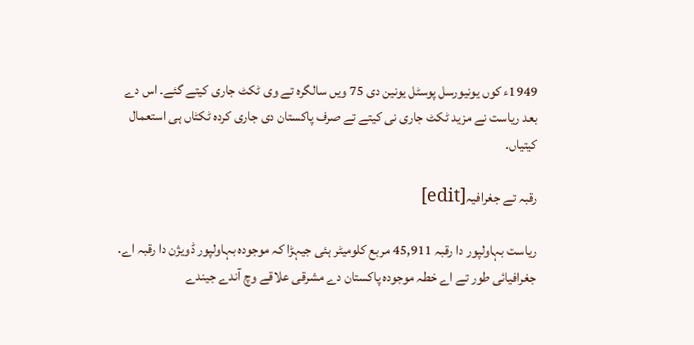1949ء کوں یونیورسل پوسٹل یونین دی 75 ویں سالگرہ تے وی ٹکٹ جاری کیتے گئے۔ اس دے بعد ریاست نے مزید ٹکٹ جاری نی کیتے تے صرف پاکستان دی جاری کردہ ٹکٹاں ہی استعمال کیتیاں۔

رقبہ تے جغرافیہ[edit]

ریاست بہاولپور دا رقبہ 45,911 مربع کلومیٹر ہئی جیہڑا کہ موجودہ بہاولپور ڈویژن دا رقبہ اے. جغرافیائی طور تے اے خطہ موجودہ پاکستان دے مشرقی علاقے وچ آندے جیندے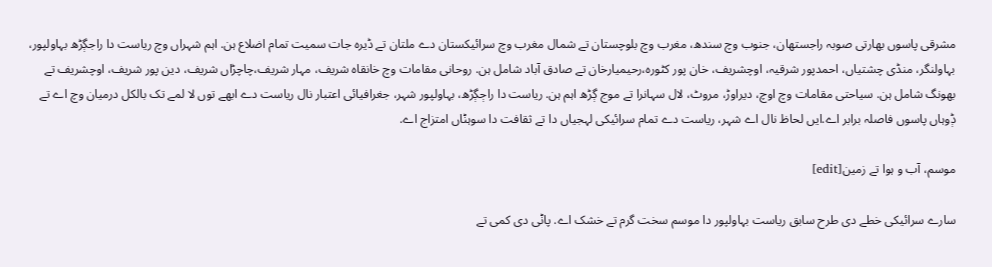مشرقی پاسوں بھارتی صوبہ راجستھان، جنوب وچ سندھ، مغرب وچ بلوچستان تے شمال مغرب وچ سرائیکستان دے ملتان تے ڈیرہ جات سمیت تمام اضلاع ہن. اہم شہراں وچ ریاست دا راجڳڑھ بہاولپور، بہاولنگر، منڈی چشتیاں، احمدپور شرقیہ، اوچشریف، خان پور کٹورہ،رحیمیارخان تے صادق آباد شامل ہن. روحانی مقامات وچ خانقاہ شریف، مہار شریف،چاچڑاں شریف، دین پور شریف، اوچشریف تے بھونگ شامل ہن. سیاحتی مقامات وچ اوچ، دیراوڑ، مروٹ، لال سہانرا تے موج ڳڑھ اہم ہن. ریاست دا راڄڳڑھ، بہاولپور شہر، جغرافیائی اعتبار نال ریاست دے ابھے توں لا لمے تک بالکل درمیان وچ اے تے ݙوہاں پاسوں فاصلہ برابر اے.ایں لحاظ نال اے شہر، ریاست دے تمام سرائیکی لہجیاں دا تے ثقافت دا سوہݨاں امتزاج اے.

موسم، آب و ہوا تے زمین[edit]

سارے سرائیکی خطے دی طرح سابق ریاست بہاولپور دا موسم سخت گرم تے خشک اے. پاݨی دی کمی تے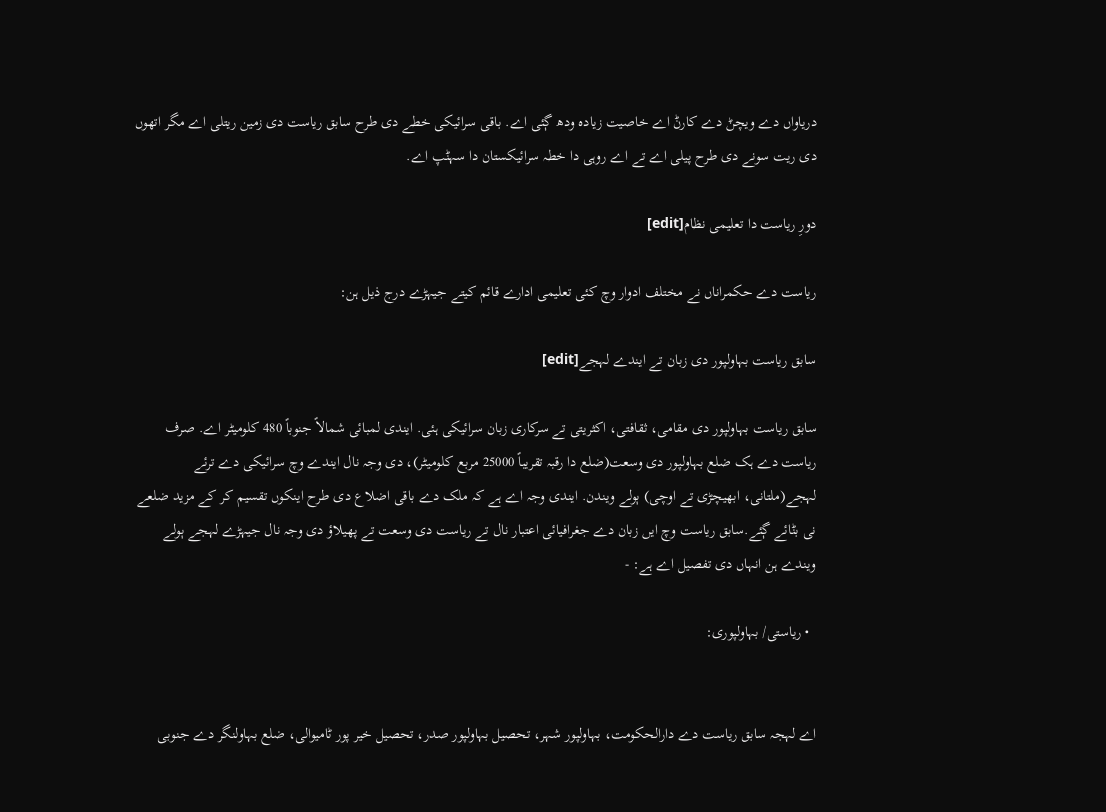دریاواں دے ویچݨ دے کارݨ اے خاصیت زیادہ ودھ ڳئی اے. باقی سرائیکی خطے دی طرح سابق ریاست دی زمین ریتلی اے مگر اتھوں دی ریت سونے دی طرح پیلی اے تے اے روہی دا خطہ سرائیکستان دا سہݨپ اے.

دورِ ریاست دا تعلیمی نظام[edit]

ریاست دے حکمراناں نے مختلف ادوار وچ کئی تعلیمی ادارے قائم کیتے جیہڑے درج ذیل ہن:

سابق ریاست بہاولپور دی زبان تے ایندے لہجے[edit]

سابق ریاست بہاولپور دی مقامی، ثقافتی، اکثریتی تے سرکاری زبان سرائیکی ہئی. ایندی لمبائی شمالاً جنوباً 480 کلومیٹر اے. صرف ریاست دے ہک ضلع بہاولپور دی وسعت(ضلع دا رقبہ تقریباً 25000 مربع کلومیٹر)، دی وجہ نال ایندے وچ سرائیکی دے ترئے لہجے(ملتانی، ابھیچڑی تے اوچی) ٻولے ویندن. ایندی وجہ اے ہے کہ ملک دے باقی اضلاع دی طرح اینکوں تقسیم کر کے مزید ضلعے نی بݨائے ڳئے.سابق ریاست وچ ایں زبان دے جغرافیائی اعتبار نال تے ریاست دی وسعت تے پھیلاؤ دی وجہ نال جیہڑے لہجے ٻولے ویندے ہن انہاں دی تفصیل اے ہے: -

  • ریاستی/ بہاولپوری:


اے لہجہ سابق ریاست دے دارالحکومت، بہاولپور شہر، تحصیل بہاولپور صدر، تحصیل خیر پور ٹامیوالی، ضلع بہاولنگر دے جنوبی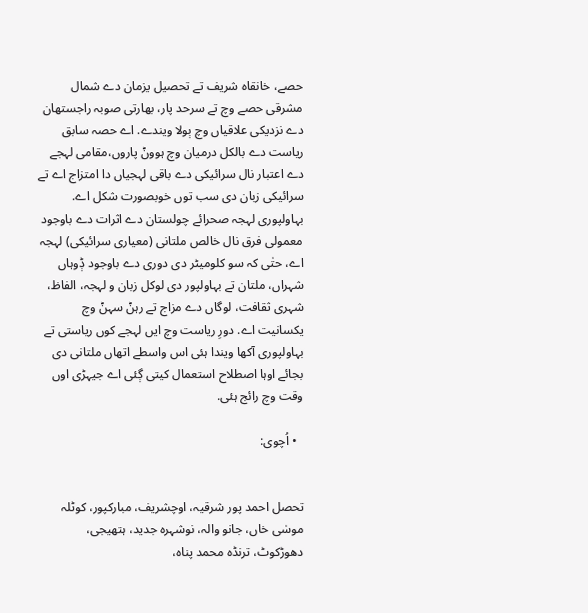حصے، خانقاہ شریف تے تحصیل یزمان دے شمال مشرقی حصے وچ تے سرحد پار، بھارتی صوبہ راجستھان دے نزدیکی علاقیاں وچ ٻولا ویندے. اے حصہ سابق ریاست دے بالکل درمیان وچ ہووݨ پاروں،مقامی لہجے دے اعتبار نال سرائیکی دے باقی لہجیاں دا امتزاج اے تے سرائیکی زبان دی سب توں خوبصورت شکل اے. بہاولپوری لہجہ صحرائے چولستان دے اثرات دے باوجود معمولی فرق نال خالص ملتانی (معیاری سرائیکی) لہجہ اے، حتٰی کہ سو کلومیٹر دی دوری دے باوجود ݙوہاں شہراں، ملتان تے بہاولپور دی لوکل زبان و لہجہ، الفاظ، شہری ثقافت، لوگاں دے مزاج تے رہݨ سہݨ وچ یکسانیت اے. دورِ ریاست وچ ایں لہجے کوں ریاستی تے بہاولپوری آکھا ویندا ہئی اس واسطے اتھاں ملتانی دی بجائے اوہا اصطلاح استعمال کیتی ڳئی اے جیہڑی اوں وقت وچ رائج ہئی.

  • اُچوی:


تحصل احمد پور شرقیہ، اوچشریف، مبارکپور، کوٹلہ موسٰی خاں، جانو والہ، نوشہرہ جدید، ہتھیجی، دھوڑکوٹ، ترنڈہ محمد پناہ،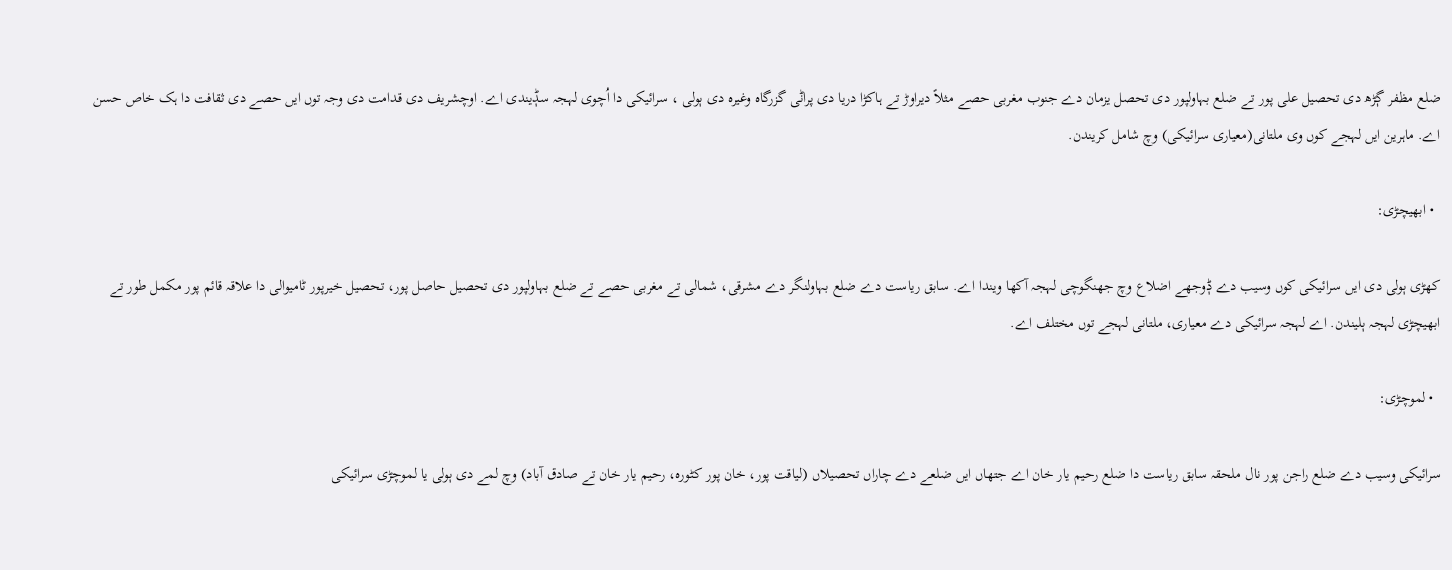ضلع مظفر ڳڑھ دی تحصیل علی پور تے ضلع بہاولپور دی تحصل یزمان دے جنوب مغربی حصے مثلاً دیراوڑ تے ہاکڑا دریا دی پراݨی گزرگاہ وغیرہ دی ٻولی ، سرائیکی دا اُچوی لہجہ سݙیندی اے. اوچشریف دی قدامت دی وجہ توں ایں حصے دی ثقافت دا ہک خاص حسن اے. ماہرین ایں لہجے کوں وی ملتانی(معیاری سرائیکی) وچ شامل کریندن.

  • ابھیچڑی:

کھڑی ٻولی دی ایں سرائیکی کوں وسیب دے ݙوجھے اضلاع وچ جھنگوچی لہجہ آکھا ویندا اے. سابق ریاست دے ضلع بہاولنگر دے مشرقی، شمالی تے مغربی حصے تے ضلع بہاولپور دی تحصیل حاصل پور، تحصیل خیرپور ٹامیوالی دا علاقہ قائم پور مکمل طور تے ابھیچڑی لہجہ ٻلیندن. اے لہجہ سرائیکی دے معیاری، ملتانی لہجے توں مختلف اے.

  • لموچڑی:

سرائیکی وسیب دے ضلع راجن پور نال ملحقہ سابق ریاست دا ضلع رحیم یار خان اے جتھاں ایں ضلعے دے چاراں تحصیلاں (لیاقت پور، خان پور کٹورہ، رحیم یار خان تے صادق آباد) وچ لمے دی ٻولی یا لموچڑی سرائیکی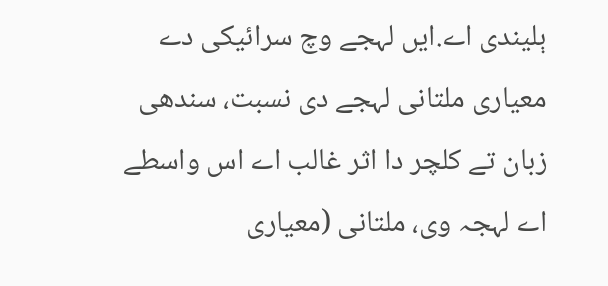ٻلیندی اے.ایں لہجے وچ سرائیکی دے معیاری ملتانی لہجے دی نسبت، سندھی زبان تے کلچر دا اثر غالب اے اس واسطے اے لہجہ وی، ملتانی (معیاری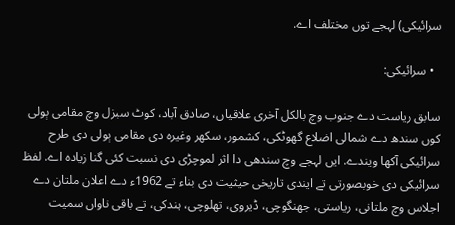سرائیکی) لہجے توں مختلف اے.

  • سرائیکی:

سابق ریاست دے جنوب وچ بالکل آخری علاقیاں، صادق آباد، کوٹ سبزل وچ مقامی ٻولی کوں سندھ دے شمالی اضلاع گھوٹکی، کشمور، سکھر وغیرہ دی مقامی ٻولی دی طرح سرائیکی آکھا ویندے. ایں لہجے وچ سندھی دا اثر لموچڑی دی نسبت کئی گنا زیادہ اے. لفظ سرائیکی دی خوبصورتی تے ایندی تاریخی حیثیت دی بناء تے 1962ء دے اعلان ملتان دے اجلاس وچ ملتانی، ریاستی، جھنگوچی، ڈیروی، تھلوچی، ہندکی، تے باقی ناواں سمیت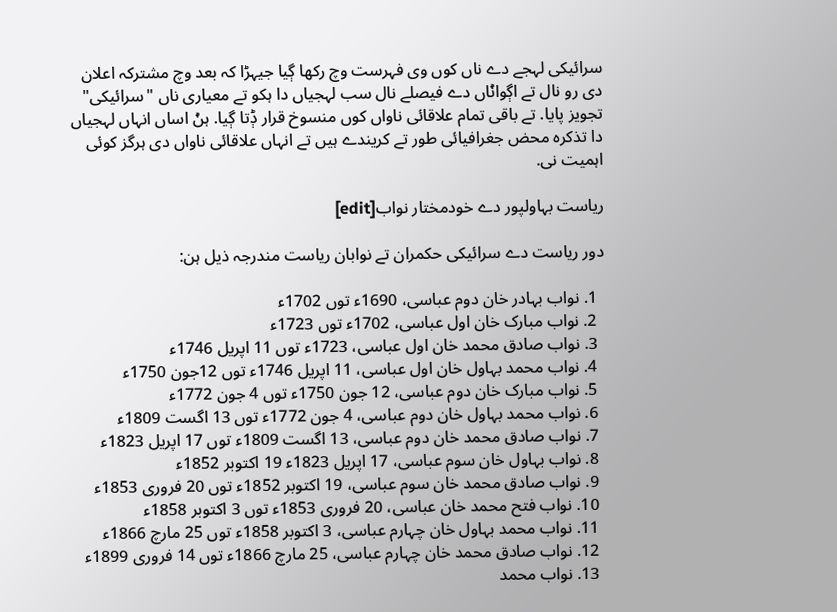سرائیکی لہجے دے ناں کوں وی فہرست وچ رکھا ڳیا جیہڑا کہ بعد وچ مشترکہ اعلان دی رو نال تے اڳواݨاں دے فیصلے نال سب لہجیاں دا ہکو تے معیاری ناں "سرائیکی" تجویز پایا. تے باقی تمام علاقائی ناواں کوں منسوخ قرار ݙتا ڳیا. ہݨ اساں انہاں لہجیاں دا تذکرہ محض جغرافیائی طور تے کریندے ہیں تے انہاں علاقائی ناواں دی ہرگز کوئی اہمیت نی.

ریاست بہاولپور دے خودمختار نواب[edit]

دور ریاست دے سرائیکی حکمران تے نوابان ریاست مندرجہ ذیل ہن:

  1. نواب بہادر خان دوم عباسی، 1690ء توں 1702ء
  2. نواب مبارک خان اول عباسی، 1702ء توں 1723ء
  3. نواب صادق محمد خان اول عباسی، 1723ء توں 11 اپریل 1746ء
  4. نواب محمد بہاول خان اول عباسی، 11 اپریل 1746ء توں 12جون 1750ء
  5. نواب مبارک خان دوم عباسی، 12 جون 1750ء توں 4 جون 1772ء
  6. نواب محمد بہاول خان دوم عباسی، 4 جون 1772ء توں 13 اگست 1809ء
  7. نواب صادق محمد خان دوم عباسی، 13 اگست 1809ء توں 17 اپریل 1823ء
  8. نواب بہاول خان سوم عباسی، 17 اپریل 1823ء 19 اکتوبر 1852ء
  9. نواب صادق محمد خان سوم عباسی، 19 اکتوبر 1852ء توں 20 فروری 1853ء
  10. نواب فتح محمد خان عباسی، 20 فروری 1853ء توں 3 اکتوبر 1858ء
  11. نواب محمد بہاول خان چہارم عباسی، 3 اکتوبر 1858ء توں 25 مارچ 1866ء
  12. نواب صادق محمد خان چہارم عباسی، 25 مارچ 1866ء توں 14 فروری 1899ء
  13. نواب محمد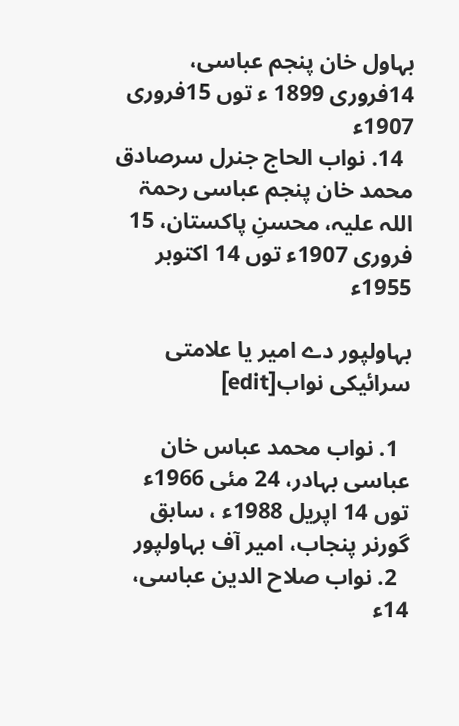بہاول خان پنجم عباسی، 14فروری 1899 ء توں 15فروری 1907ء
  14. نواب الحاج جنرل سرصادق محمد خان پنجم عباسی رحمۃ اللہ علیہ، محسنِ پاکستان، 15 فروری 1907ء توں 14 اکتوبر 1955ء

بہاولپور دے امیر یا علامتی سرائیکی نواب[edit]

  1. نواب محمد عباس خان عباسی بہادر، 24 مئی 1966ء توں 14 اپریل 1988ء ، سابق گورنر پنجاب، امیر آف بہاولپور
  2. نواب صلاح الدین عباسی، 14ء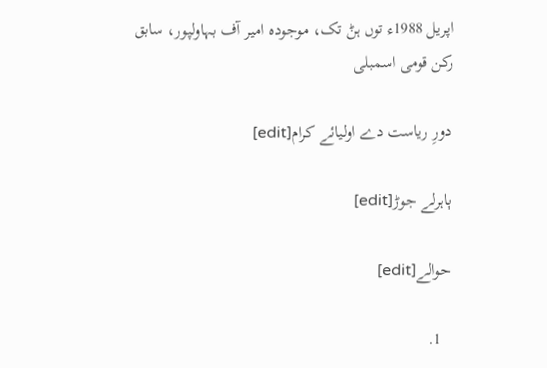اپریل 1988ء توں ہݨ تک، موجودہ امیر آف بہاولپور، سابق رکن قومی اسمبلی

دورِ ریاست دے اولیائے کرام[edit]

ٻاہرلے جوڑ[edit]

حوالے[edit]

  1.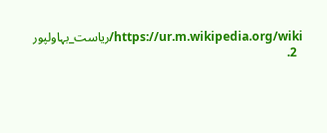https://ur.m.wikipedia.org/wiki/ریاست_بہاولپور
  2.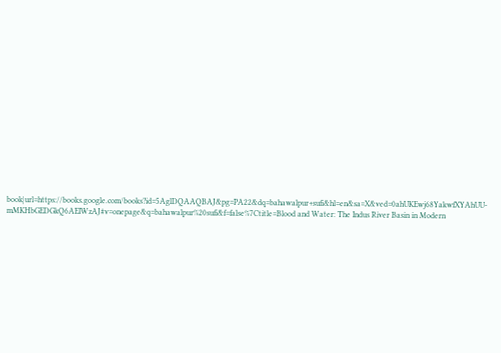book|url=https://books.google.com/books?id=5AglDQAAQBAJ&pg=PA22&dq=bahawalpur+sufi&hl=en&sa=X&ved=0ahUKEwj68YakwfXYAhUU-mMKHbGEDGkQ6AEIWzAJ#v=onepage&q=bahawalpur%20sufi&f=false%7Ctitle=Blood and Water: The Indus River Basin in Modern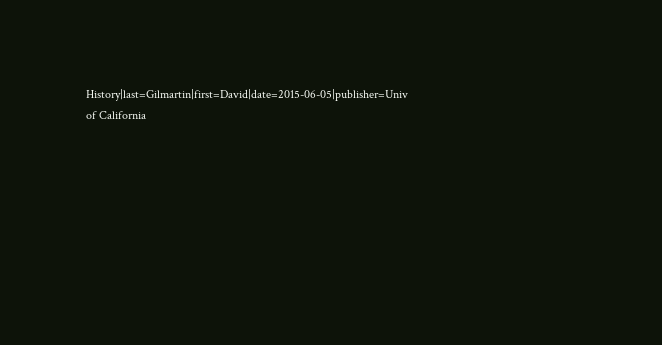History|last=Gilmartin|first=David|date=2015-06-05|publisher=Univ of California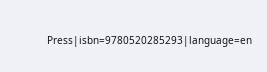Press|isbn=9780520285293|language=en